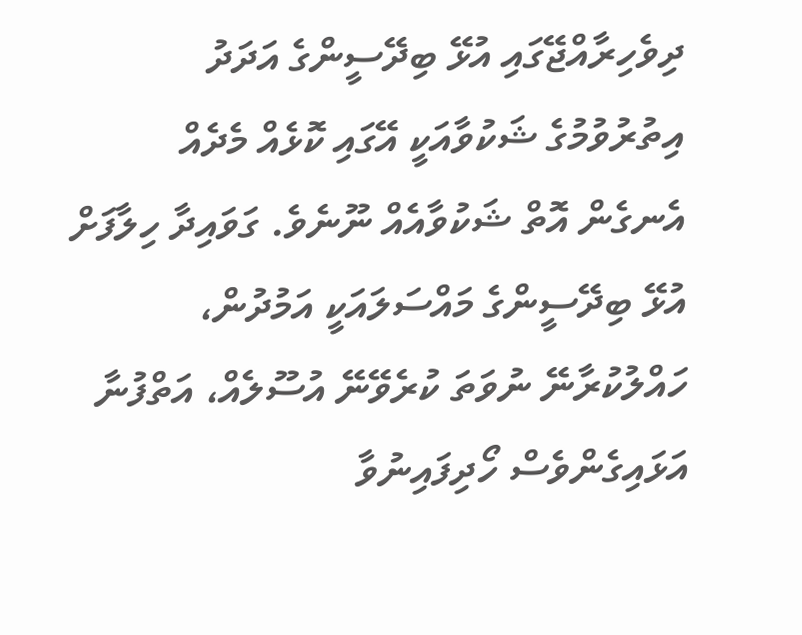ދިވެހިރާއްޖޭގައި އުޅޭ ބިދޭސީންގެ އަދަދު އިތުރުވުމުގެ ޝަކުވާއަކީ އޭގައި ކޮޅެއް މެދެއް އެނގެން އޮތް ޝަކުވާއެއް ނޫނެވެ. ގަވައިދާ ހިލާފަށް އުޅޭ ބިދޭސީންގެ މައްސަލައަކީ އަމުދުން، ހައްލުކުރާނޭ ނުވަތަ ކުރެވޭނޭ އުސޫލެއް، އަތްފުނާ އަޅައިގެންވެސް ހޯދިފައިނުވާ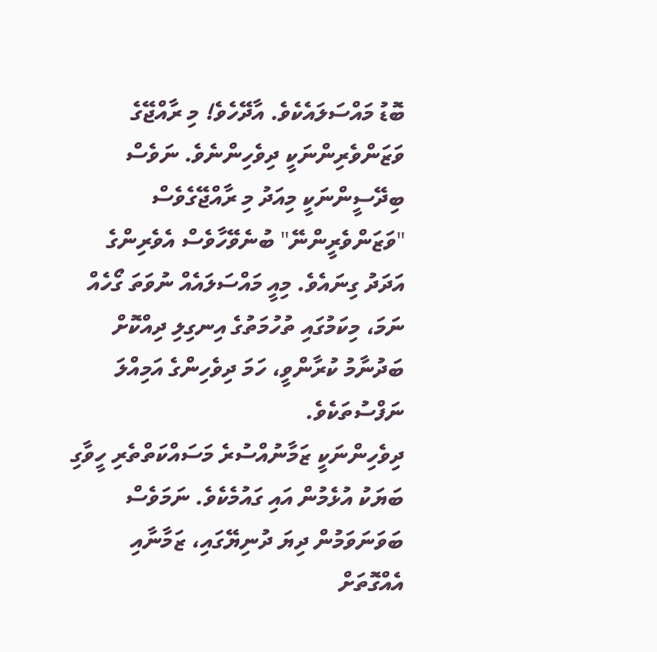ބޮޑު މައްސަލައެކެވެ. އާދޭހެވެ! މި ރާއްޖޭގެ ވަޒަންވެރިންނަކީ ދިވެހިންނެވެ. ނަވެސް ބިދޭސީންނަކީ މިއަދު މި ރާއްޖޭގެވެސް "ވަޒަންވެރީންނޭ" ބުނެވޭހާވެސް އެވެރިންގެ އަދަދު ގިނައެވެ. މިއީ މައްސަލައެއް ނުވަތަ ގޯހެއް ނަމަ، މިކަމުގައި ތުހުމަތުގެ އިނގިލި ދިއްކޮށް ބަދުނާމު ކުރާންވީ، ހަމަ ދިވެހިންގެ އަމިއްލަ ނަފްސުތަކެވެ.
ދިވެހިންނަކީ ޒަމާނުއްސުރެ މަސައްކަތްތެރި ހީވާގި ބަޔަކު އުޅެމުން އައި ގައުމެކެވެ. ނަމަވެސް ބަވަނަވަމުން ދިޔަ ދުނިޔޭގައި، ޒަމާނާއި އެއްގޮތަށް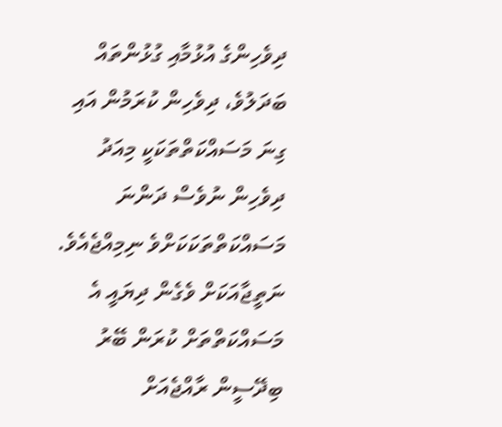ދިވެހިންގެ އުޅުމާއި ގުޅުންތައް ބަދަލުވެ، ދިވެހިން ކުރަމުން އައި ގިނަ މަސައްކަތްތަކަކީ މިއަދު ދިވެހިން ނުވެސް ދަންނަ މަސައްކަތްތަކަކަށްވެ ނިމިއްޖެއެވެ. ނަތީޖާއަކަށް ވެގެން ދިޔައީ އެ މަސައްކަތްތަށް ކުރަން ބޭރު ބިދޭސީން ރާއްޖެއަށް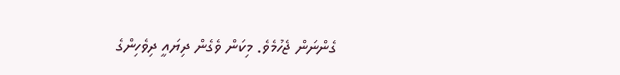ގެންނަން ޖެހުމެވެ. މިކަން ވެގެން ދިޔައީ ދިވެހިންގެ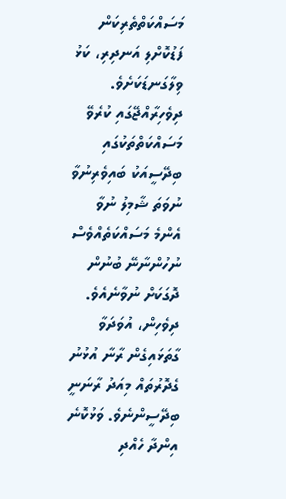މަސައްކަތްތެރިކަން ފަޑުކޮށްލި އަނދިރި، ކަޅު ވިލާގަނޑަކަށެވެ.
ދިވެހިރާއްޖޭގައި ކުރެވޭ މަސައްކަތްތަކުގައި ބިދޭސީއަކު ބައިވެރިނުވާ ނުވަތަ ޝާމިލު ނުވާ އެންމެ މަސައްކަތެއްވެސް ނުހުންނާނޭ ބުނުން ދޮގަކަށް ނުވާނެއެވެ. ދިވެހިން، އުވަދަވާ ގާތަޅައިގެން ރާނާ އުޅުނު ގެދޮރުތައް މިއަދު ރާނަނީ ބިދޭސީންނެވެ. ވަޅުކޮނެ އިންދާ ހެއްދި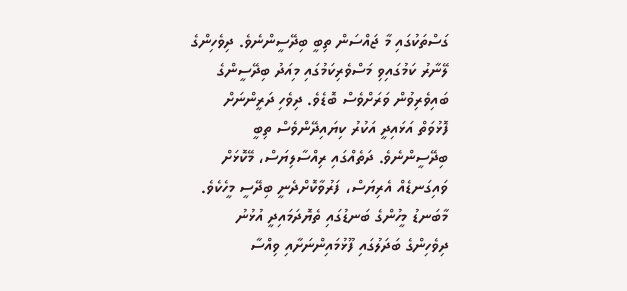ގަސްތަކުގައި މާ ޖައްސަން ތިބީ ބިދޭސީންނެވެ. ދިވެހިންގެ ލޭނާރު ކަމުގައިވި މަސްވެރިކަމުގައި މިއަދު ބިދޭސީންގެ ބައިވެރިވުން ވަރަށްވެސް ބޮޑެވެ. ދިވެހި ދަރީންނަށް ފޮޅުވަތް އަޅައިދީ އަކުރު ކިޔައިދޭންވެސް ތިބީ ބިދޭސީންނެވެ. ދަތެއްގައި ރިއްސާލިޔަސް، މޭކޮޅަށް ވައިގަނޑެއް އެރިޔަސް، ފަރުވާކޮށްދެނީ ބިދޭސީ މީހެކެވެ. މާބަނޑު މީހުންގެ ބަނޑުގައި ތެޔޮދަމައިދީ އުޅުނު ދިވެހިންގެ ބަދަލުގައި ފޫޅުމައިންނަށާއި ވިއްސާ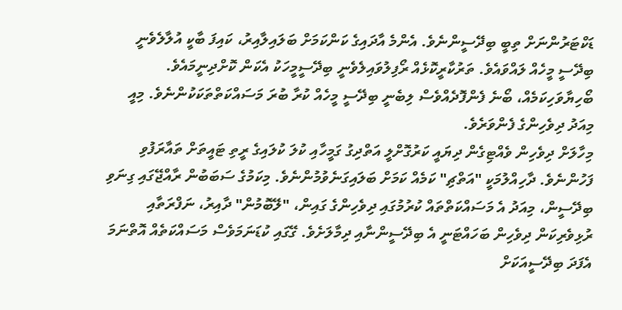ޑަކްޓަރުންނަށް ތިބީ ބިދޭސީންނެވެ. އެންމެ އާދައިގެ ކަންކަމަށް ބަލައިލާއިރު، ކައިފަ ބާކީ އުލާލެވެނީ ބިދޭސީ މީހެއް ލައްވައެވެ. ތަރުކާރީކޮޅެއް ރޯފިލުވައިލެވެނީ ބިދޭސީމީހަކު އެކަން ކޮށްދިނީމައެވެ. ބޯހިޔާވަހިކަމެއް، ބޯނެ ފެންފޮދެއްވެސް ލިބެނީ ބިދޭސީ މީހެއް ކުރާ ބުރަ މަސައްކަތްތަކަކުންނެވެ. މިއީ މިއަދު ދިވެހިންގެ ފެންވަރެވެ.
މިހާލަށް ދިވެހިން ވެއްޓިގެން ދިޔައީ ކަރުގޮށްލީ އަތްދިގު ގަމީހާއި ކުލަ ކުލައިގެ ރީތި ޓައީތަށް ތައާރަފުވި ފަހުންނެވެ. ދާހިއްލުމަކީ "އަތްޗި" ކަމެއް ކަމަށް ބަލައިގަނެވުމުންނެވެ. މިކަމުގެ ސަބަބުން ރާއްޖޭގައި ގިނަވި ބިދޭސީން، މިއަދު އެ މަސައްކަތްތައް ކުރުމުގައި ދިވެހިންގެ ގައިން، "ލޭބޮމުން" ދާއިރު، ނަފްރަތާއި ރުޅިވެރިކަން ދިވެހިން ބަހައްޓަނީ އެ ބިދޭސީންނާއި ދިމާލަށެވެ. ގޭގައި ކުޑަނަމަވެސް މަސައްކަތެއް އޮތްނަމަ އެފަދަ ބިދޭސީއަކަށް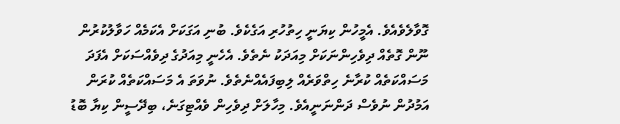ގޮވާލެވެއެވެ. އެމީހުން ކިޔަނީ ހިތުހުރި އަގެކެވެ. ބުނި އަގަކަށް އެކަމެއް ހަވާލުކުރުން ނޫން ގޮތެއް ދިވެހިންނަކަށް މިއަދަކު ނެތެވެ. އެހެނީ މިއަދުގެ ދިވެއްސަކަށް އެފަދަ މަސައްކަތެއް ކުރާނެ ހިތްވަރެއް ލިބިފައެއްނެތެވެ. ނުވަތަ އެ މަސައްކަތެއް ކުރަން އަމުދުން ނުވެސް ދަންނަނީއެވެ. މިހާލަށް ދިވެހިން ވެއްޓިގަނެ، ބިދޭސީން ކިޔާ ބޮޑު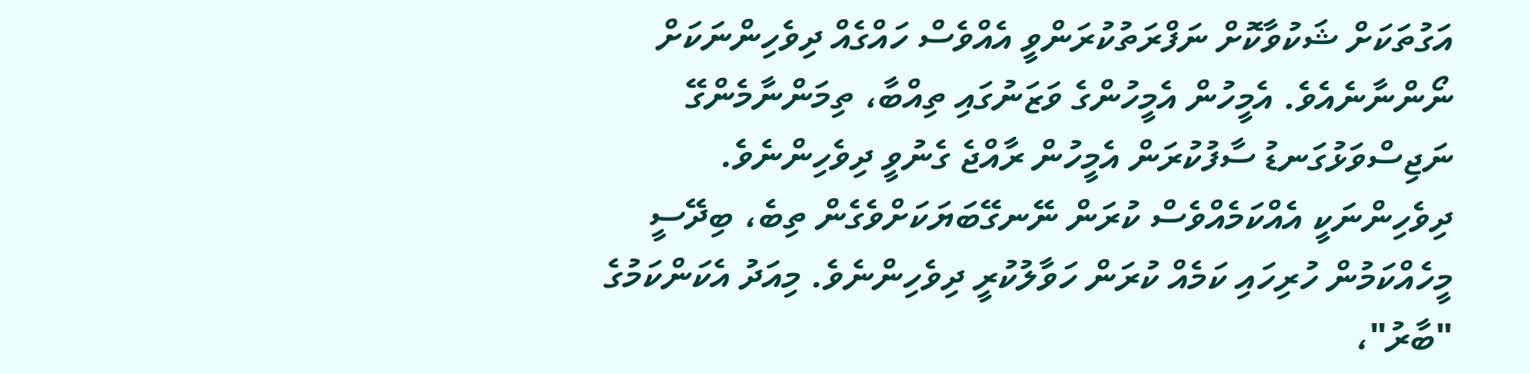އަގުތަކަށް ޝަކުވާކޮށް ނަފްރަތުކުރަންވީ އެއްވެސް ހައްގެއް ދިވެހިންނަކަށް ނޯންނާނެއެވެ. އެމީހުން އެމީހުންގެ ވަޒަނުގައި ތިއްބާ، ތިމަންނާމެންގޭ ނަޖިސްވަޅުގަނޑު ސާފުކުރަން އެމީހުން ރާއްޖެ ގެނުވީ ދިވެހިންނެވެ. ދިވެހިންނަކީ އެއްކަމެއްވެސް ކުރަން ނޭނގޭބަޔަކަށްވެގެން ތިބެ، ބިދޭސީ މީހެއްކަމުން ހުރިހައި ކަމެއް ކުރަން ހަވާލުކުރީ ދިވެހިންނެވެ. މިއަދު އެކަންކަމުގެ "ބާރު"،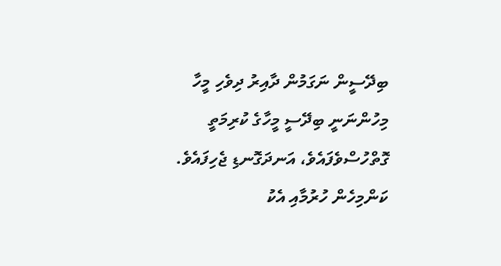ބިދޭސީން ނަގަމުން ދާއިރު ދިވެހި މީހާ މިހުންނަނީ ބިދޭސީ މީހާގެ ކުރިމަތީ ގޮތްހުސްވެފައެވެ، އަނދަގޮނޑި ޖެހިފައެވެ.
ކަންމިހެން ހުރުމާއި އެކު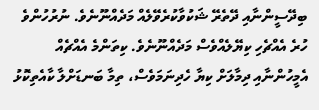ބިދޭސީންނާއި ދޭތެރޭ ޝަކުވާކުރެވޭލެއް މަދެއްނޫނެވެ. ނުރުހުންވެ ހުރެ އެއްޗެހި ކިޔޭލެއްވެސް މަދެއްނޫނެވެ. ކިތަންމެ އެއްޗެއް އެމީހުންނާއި ދިމާލަށް ކިޔާ ހެދިނަމަވެސް، ތިމާ ބަނޑަށްލާ ކާއެތިކޮޅު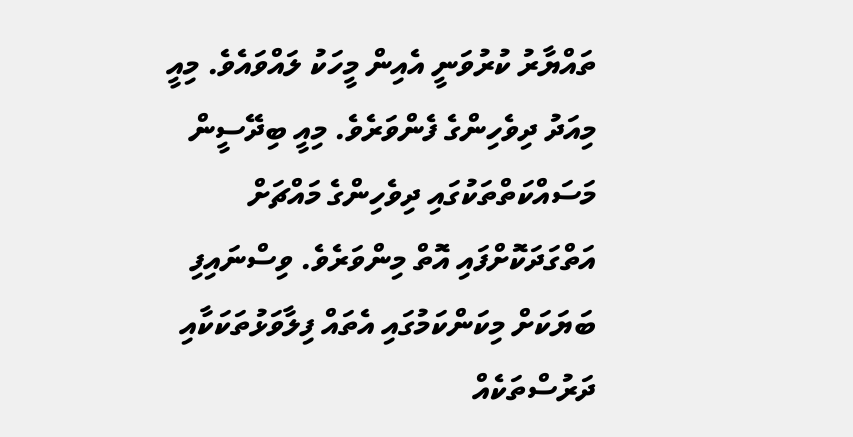ތައްޔާރު ކުރުވަނީ އެއިން މީހަކު ލައްވައެވެ. މިއީ މިއަދު ދިވެހިންގެ ފެންވަރެވެ. މިއީ ބިދޭސީން މަސައްކަތްތަކުގައި ދިވެހިންގެ މައްޗަށް އަތްގަދަކޮށްފައި އޮތް މިންވަރެވެ. ވިސްނައިފި ބަޔަކަށް މިކަންކަމުގައި އެތައް ފިލާވަޅުތަކަކާއި ދަރުސްތަކެއް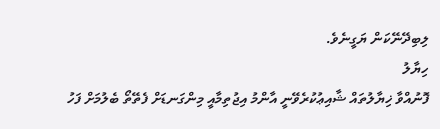ލިބިދޭނޭކަން ޔަގީނެވެ.
ހިޔާލު
ފޮނުއްވާ ޚިޔާލުތައް ޝާއިޢުކުރެވޭނީ އާންމު އިޖުތިމާއީ މިންގަނޑަށް ފެތޭތޯ ބެލުމަށް ފަހު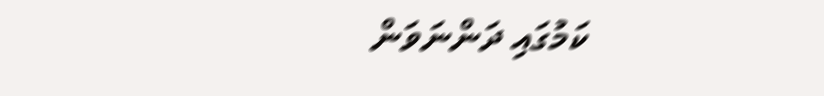ކަމުގައި ދަންނަވަން